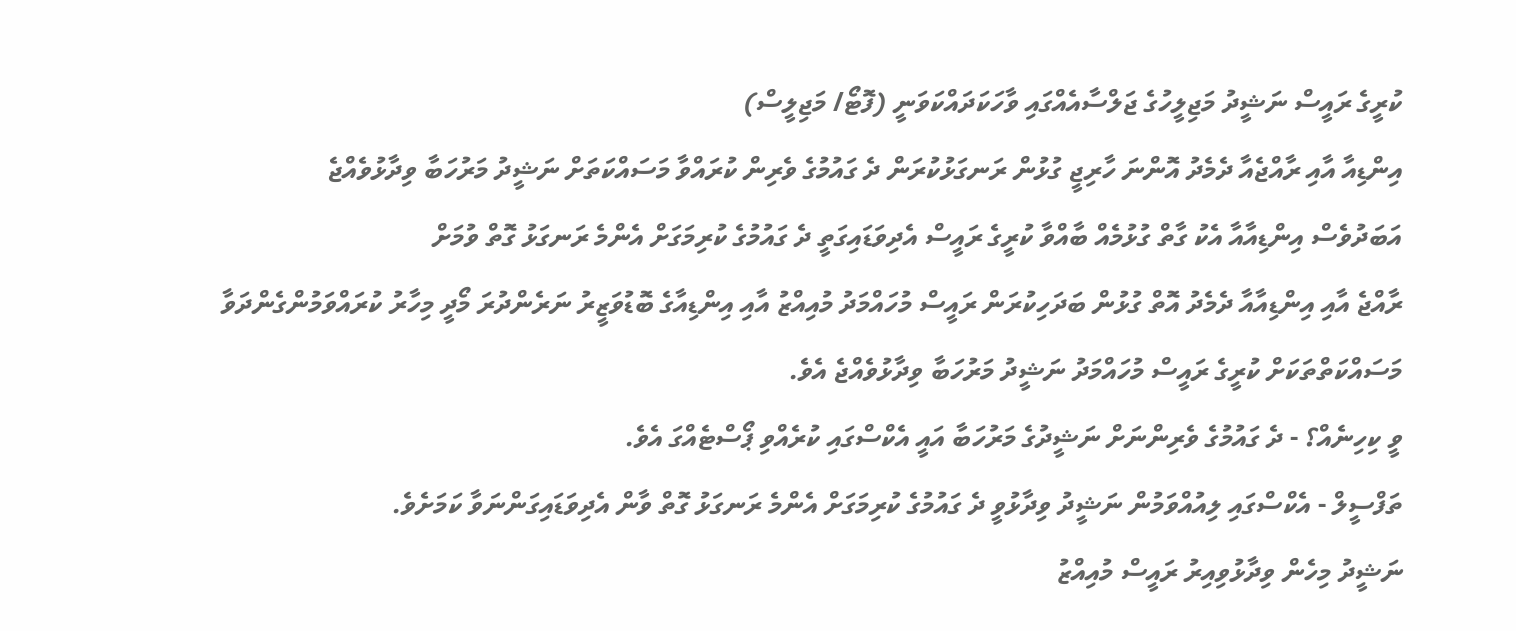ކުރީގެ ރައީސް ނަޝީދު މަޖިލީހުގެ ޖަލްސާއެއްގައި ވާހަކަދައްކަވަނީ (ފޮޓޯ/ މަޖިލީސް)
އިންޑިއާ އާއި ރާއްޖެއާ ދެމެދު އޮންނަ ހާރިޖީ ގުޅުން ރަނގަޅުކުރަން ދެ ގައުމުގެ ވެރިން ކުރައްވާ މަސައްކަތަށް ނަޝީދު މަރުހަބާ ވިދާޅުވެއްޖެ
އަބަދުވެސް އިންޑިއާއާ އެކު ގާތް ގުޅުމެއް ބާއްވާ ކުރީގެ ރައީސް އެދިވަޑައިގަތީ ދެ ގައުމުގެ ކުރިމަގަށް އެންމެ ރަނގަޅު ގޮތް ވުމަށް
ރާއްޖެ އާއި އިންޑިއާއާ ދެމެދު އޮތް ގުޅުން ބަދަހިކުރަން ރައީސް މުހައްމަދު މުއިއްޒު އާއި އިންޑިއާގެ ބޮޑުވަޒީރު ނަރެންދުރަ މޯދީ މިހާރު ކުރައްވަމުންގެންދަވާ މަސައްކަތްތަކަށް ކުރީގެ ރައީސް މުހައްމަދު ނަޝީދު މަރުހަބާ ވިދާޅުވެއްޖެ އެވެ.
ވީ ކިހިނެއް؟ - ދެ ގައުމުގެ ވެރިންނަށް ނަޝީދުގެ މަރުހަބާ އައީ އެކްސްގައި ކުރެއްވި ޕޯސްޓެއްގަ އެވެ.
ތަފްސީލް - އެކްސްގައި ލިއުއްވަމުން ނަޝީދު ވިދާޅުވީ ދެ ގައުމުގެ ކުރިމަގަށް އެންމެ ރަނގަޅު ގޮތް ވާން އެދިވަޑައިގަންނަވާ ކަމަށެވެ.
ނަޝީދު މިހެން ވިދާޅުވިއިރު ރައީސް މުއިއްޒު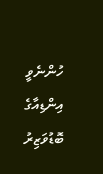ހުންނެވީ އިންޑިއާގެ ބޮޑުވަޒިރު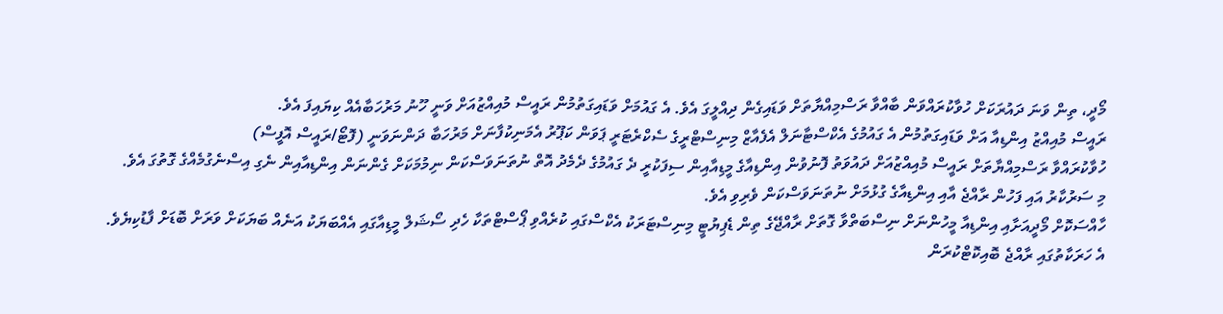މޯދީ، ތިން ވަނަ ދައުރަކަށް ހުވާކުރައްވަން ބާއްވާ ރަސްމިއްޔާތަށް ވަޑައިގެން ދިއްލީގަ އެވެ. އެ ގައުމަށް ވަޑައިގަތުމުން ރައީސް މުއިއްޒުއަށް ވަނީ ހޫނު މަރުހަބާއެއް ކިޔައިފަ އެވެ.
ރައީސް މުއިއްޒު އިންޑިއާ އަށް ވަޑައިގަތުމުން އެ ގައުމުގެ އެކްސްޓާނަލް އެފެއާޒް މިނިސްޓްރީގެ ސެކްރެޓަރީ ޕަވަން ކަޕޫރު އެމަނިކުފާނަށް މަރުހަބާ ދަންނަވަނީ (ފޮޓޯ/ރައީސް އޮފީސް)
ހުވާކުރައްވާ ރަސްމިއްޔާތަށް ރައީސް މުއިއްޒުއަށް ދައުވަތު ފޮނުވުން އިންޑިއާގެ މީޑިއާއިން ސިފަކުރީ ދެ ގައުމުގެ ދެމެދު އޮތް ނުތަނަވަސްކަން ނިމުމަކަށް ގެންނަން އިންޑިއާއިން ނެގި އިސްނެގުމެއްގެ ގޮތުގަ އެވެ.
މި ސަރުކާރު އައި ފަހުން ރާއްޖެ އާއި އިންޑިއާގެ ގުޅުމަށް ނުތަނަވަސްކަން ވެރިވި އެވެ.
ހާއްސަކޮށް މޯދީއަށާއި އިންޑިއާ މީހުންނަށް ނިސްބަތްވާ ގޮތަށް ރާއްޖޭގެ ތިން ޑެޕިޔުޓީ މިނިސްޓަރަކު އެކްސްގައި ކުރެއްވި ޕޯސްޓްތަކާ ހެދި ސޯޝަލް މީޑިއާގައި އެއްބަޔަކު އަނެއް ބަޔަކަށް ވަރަށް ބޮޑަށް ފާޑުކިޔެވެ.
އެ ހަރަކާތުގައި ރާއްޖެ ބޮއިކޮޓްކުރަން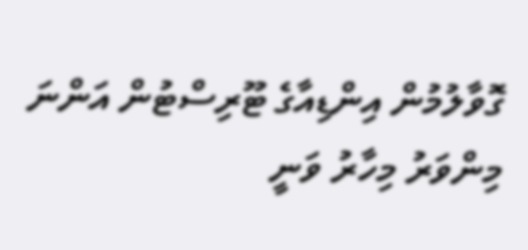ގޮވާލުމުން އިންޑިއާގެ ޓޫރިސްޓުން އަންނަ މިންވަރު މިހާރު ވަނީ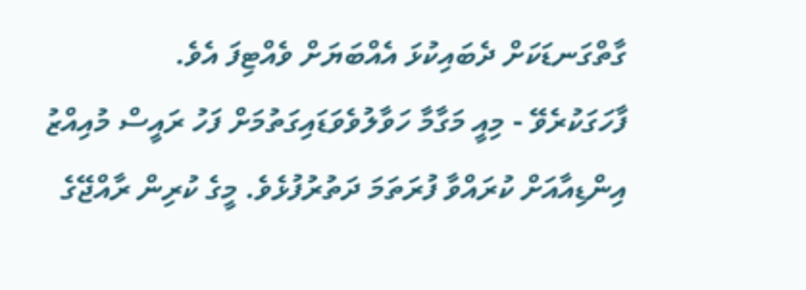ގާތްގަނޑަކަށް ދެބައިކުޅަ އެއްބަޔަށް ވެއްޓިފަ އެވެ.
ފާހަގަކުރެވޭ - މިއީ މަގާމާ ހަވާލުވެވަޑައިގަތުމަށް ފަހު ރައީސް މުއިއްޒު އިންޑިއާއަށް ކުރައްވާ ފުރަތަމަ ދަތުރުފުޅެވެ. މީގެ ކުރިން ރާއްޖޭގެ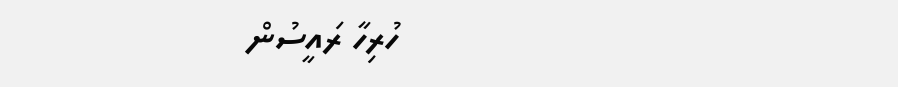ހުރިހާ ރައީސުން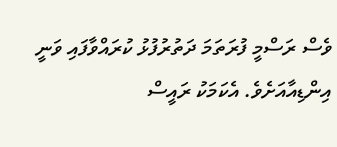ވެސް ރަސްމީ ފުރަތަމަ ދަތުރުފުޅު ކުރައްވާފައި ވަނީ އިންޑިއާއަށެވެ. އެކަމަކު ރައީސް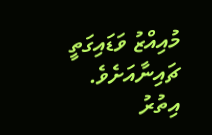މުއިއްޒު ވަޑައިގަތީ ޗައިނާއަށެވެ.
އިތުރު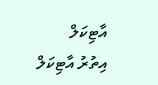އާޓިކަލް
އިތުރު އާޓިކަލް